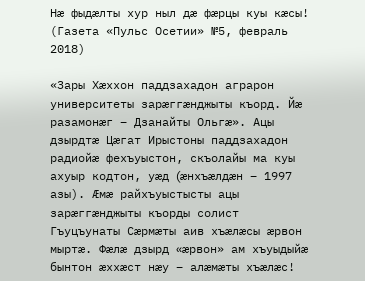Нæ фыдæлты хур ныл дæ фæрцы куы кæсы! (Газета «Пульс Осетии» №5, февраль 2018)

«Зары Хæххон паддзахадон аграрон университеты зарæггæнджыты къорд. Йæ разамонæг – Дзанайты Ольгæ». Ацы дзырдтæ Цæгат Ирыстоны паддзахадон радиойæ фехъуыстон, скъолайы ма куы ахуыр кодтон, уæд (æнхъæлдæн – 1997 азы). Æмæ райхъуыстысты ацы зарæггæнджыты къорды солист Гъуцъунаты Сæрмæты аив хъæлæсы æрвон мыртæ. Фæлæ дзырд «æрвон» ам хъуыдыйæ бынтон æххæст нæу – алæмæты хъæлæс!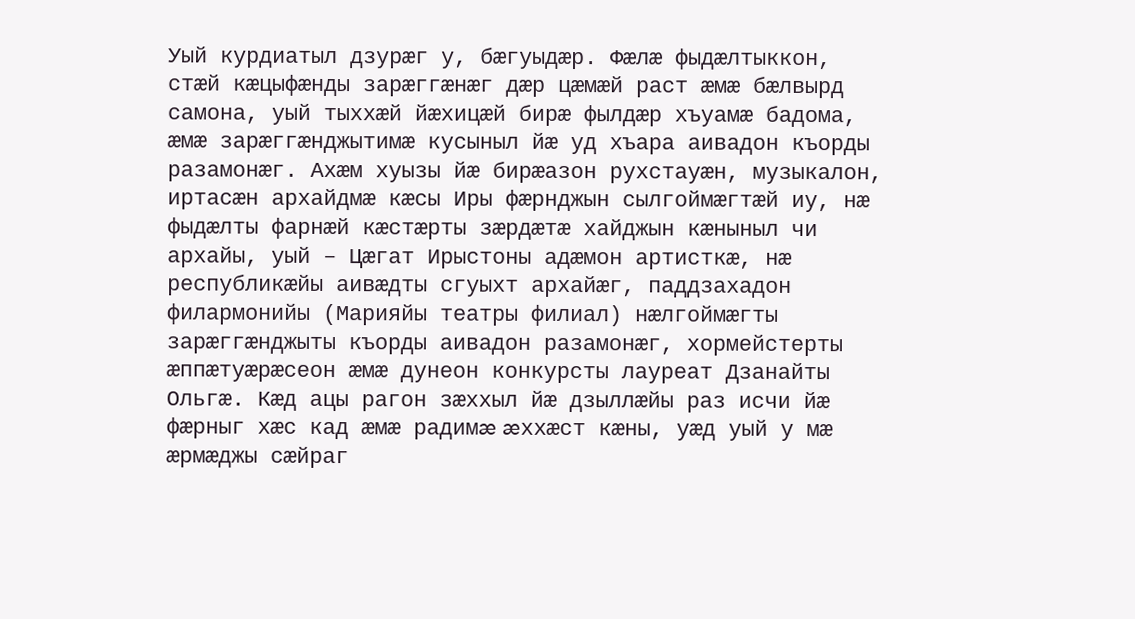Уый курдиатыл дзурæг у, бæгуыдæр. Фæлæ фыдæлтыккон, стæй кæцыфæнды зарæггæнæг дæр цæмæй раст æмæ бæлвырд самона, уый тыххæй йæхицæй бирæ фылдæр хъуамæ бадома, æмæ зарæггæнджытимæ кусыныл йæ уд хъара аивадон къорды разамонæг. Ахæм хуызы йæ бирæазон рухстауæн, музыкалон, иртасæн архайдмæ кæсы Иры фæрнджын сылгоймæгтæй иу, нæ фыдæлты фарнæй кæстæрты зæрдæтæ хайджын кæныныл чи архайы, уый – Цæгат Ирыстоны адæмон артисткæ, нæ республикæйы аивæдты сгуыхт архайæг, паддзахадон филармонийы (Марияйы театры филиал) нæлгоймæгты зарæггæнджыты къорды аивадон разамонæг, хормейстерты æппæтуæрæсеон æмæ дунеон конкурсты лауреат Дзанайты Ольгæ. Кæд ацы рагон зæххыл йæ дзыллæйы раз исчи йæ фæрныг хæс кад æмæ радимæ æххæст кæны, уæд уый у мæ æрмæджы сæйраг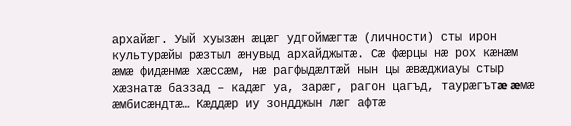архайæг. Уый хуызæн æцæг удгоймæгтæ (личности) сты ирон культурæйы рæзтыл æнувыд архайджытæ. Сæ фæрцы нæ рох кæнæм æмæ фидæнмæ хæссæм, нæ рагфыдæлтæй нын цы æвæджиауы стыр хæзнатæ баззад – кадæг уа, зарæг, рагон цагъд, таурæгътæ æмæ æмбисæндтæ… Кæддæр иу зондджын лæг афтæ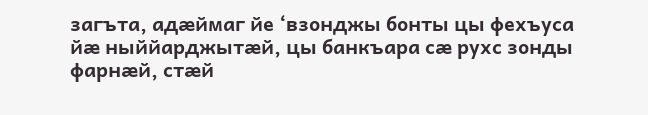загъта, адæймаг йе ‘взонджы бонты цы фехъуса йæ ныййарджытæй, цы банкъара сæ рухс зонды фарнæй, стæй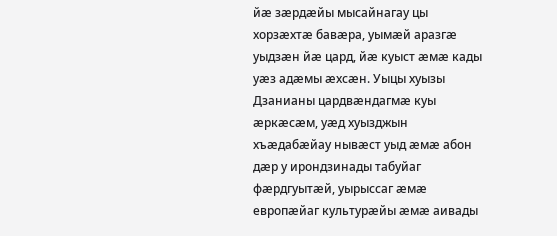йæ зæрдæйы мысайнагау цы хорзæхтæ бавæра, уымæй аразгæ уыдзæн йæ цард, йæ куыст æмæ кады уæз адæмы æхсæн. Уыцы хуызы Дзанианы цардвæндагмæ куы æркæсæм, уæд хуызджын хъæдабæйау нывæст уыд æмæ абон дæр у ирондзинады табуйаг фæрдгуытæй, уырыссаг æмæ европæйаг культурæйы æмæ аивады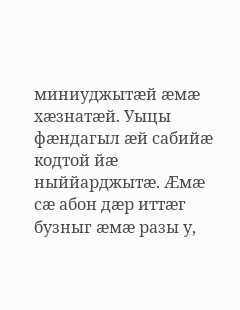миниуджытæй æмæ хæзнатæй. Уыцы фæндагыл æй сабийæ кодтой йæ ныййарджытæ. Æмæ сæ абон дæр иттæг бузныг æмæ разы у,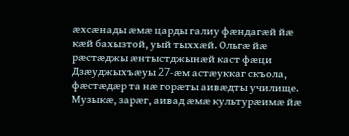æхсæнады æмæ царды галиу фæндагæй йæ кæй бахызтой, уый тыххæй. Ольгæ йæ рæстæджы æнтыстджынæй каст фæци Дзæуджыхъæуы 27-æм астæуккаг скъола, фæстæдæр та нæ горæты аивæдты училище. Музыкæ, зарæг, аивад æмæ культурæимæ йæ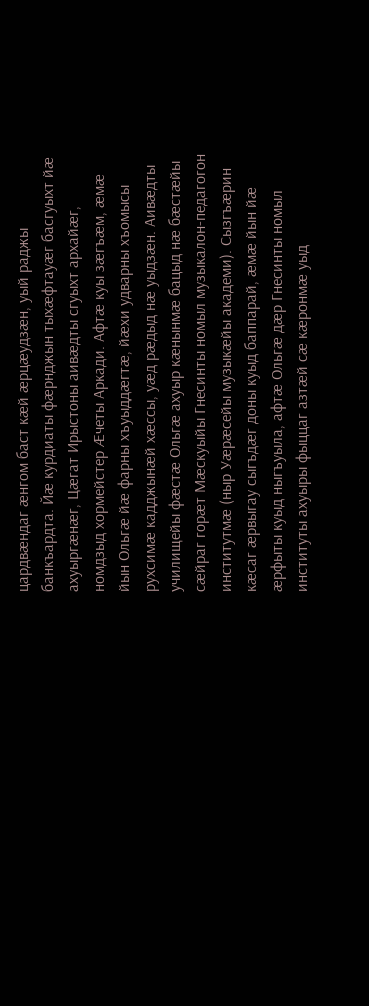цардвæндаг æнгом баст кæй æрцæудзæн, уый раджы банкъардта. Йæ курдиаты фæрнджын тыхæфтауæг басгуыхт йæ ахуыргæнæг, Цæгат Ирыстоны аивæдты сгуыхт архайæг, номдзыд хормейстер Æчеты Аркади. Афтæ куы зæгъæм, æмæ йын Ольгæ йæ фарны хъуыддæгтæ, йæхи удварны хъомысы рухсимæ кадджынæй хæссы, уæд рæдыд нæ уыдзæн. Аивæдты училищейы фæстæ Ольгæ ахуыр кæнынмæ бацыд нæ бæстæйы сæйраг горæт Мæскуыйы Гнесинты номыл музыкалон-педагогон институтмæ (ныр Уæрæсейы музыкæйы академи). Сызгъæрин кæсаг æрвыгау сыгъдæг доны куыд баппарай, æмæ йын йæ æрфыты куыд ныгъуыла, афтæ Ольгæ дæр Гнесинты номыл институты ахуыры фыццаг азтæй сæ кæронмæ уыд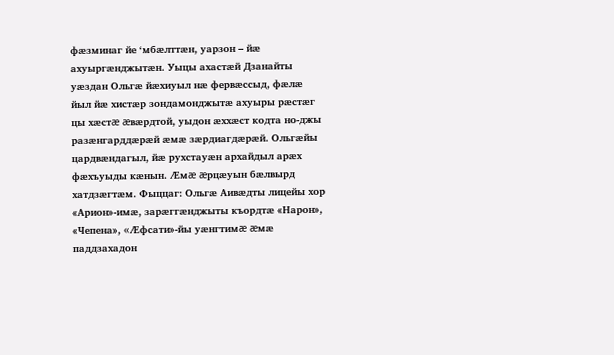фæзминаг йе ‘мбæлттæн, уарзон – йæ ахуыргæнджытæн. Уыцы ахастæй Дзанайты уæздан Ольгæ йæхиуыл нæ фервæссыд, фæлæ йыл йæ хистæр зондамонджытæ ахуыры рæстæг цы хæстæ æвæрдтой, уыдон æххæст кодта но-джы разæнгарддæрæй æмæ зæрдиагдæрæй. Ольгæйы цардвæндагыл, йæ рухстауæн архайдыл арæх фæхъуыды кæнын. Æмæ æрцæуын бæлвырд хатдзæгтæм. Фыццаг: Ольгæ Аивæдты лицейы хор «Арион»-имæ, зарæггæнджыты къордтæ «Нарон», «Чепена», «Æфсати»-йы уæнгтимæ æмæ паддзахадон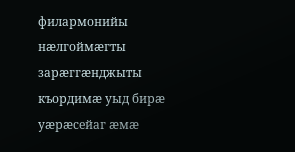филармонийы нæлгоймæгты зарæггæнджыты къордимæ уыд бирæ уæрæсейаг æмæ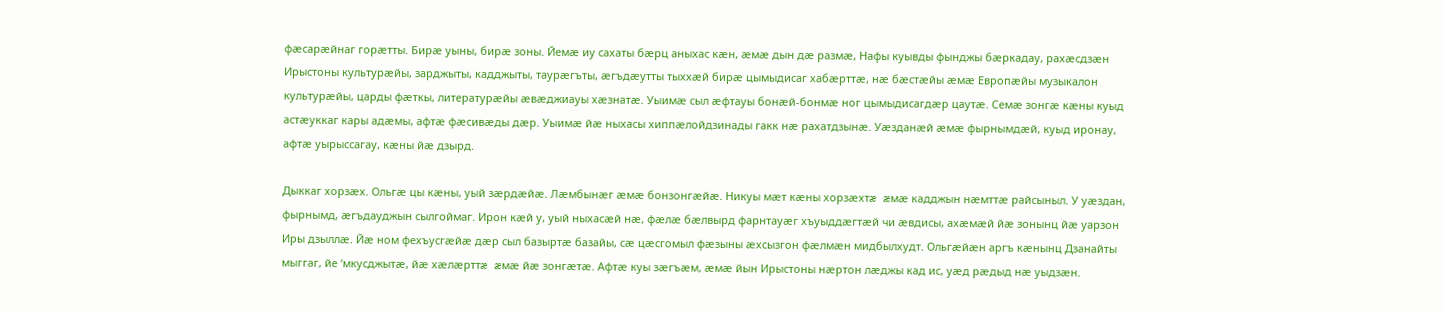фæсарæйнаг горæтты. Бирæ уыны, бирæ зоны. Йемæ иу сахаты бæрц аныхас кæн, æмæ дын дæ размæ, Нафы куывды фынджы бæркадау, рахæсдзæн Ирыстоны культурæйы, зарджыты, кадджыты, таурæгъты, æгъдæутты тыххæй бирæ цымыдисаг хабæрттæ, нæ бæстæйы æмæ Европæйы музыкалон культурæйы, царды фæткы, литературæйы æвæджиауы хæзнатæ. Уыимæ сыл æфтауы бонæй-бонмæ ног цымыдисагдæр цаутæ. Семæ зонгæ кæны куыд астæуккаг кары адæмы, афтæ фæсивæды дæр. Уыимæ йæ ныхасы хиппæлойдзинады гакк нæ рахатдзынæ. Уæзданæй æмæ фырнымдæй, куыд иронау, афтæ уырыссагау, кæны йæ дзырд.

Дыккаг хорзæх. Ольгæ цы кæны, уый зæрдæйæ. Лæмбынæг æмæ бонзонгæйæ. Никуы мæт кæны хорзæхтæ æмæ кадджын нæмттæ райсыныл. У уæздан, фырнымд, æгъдауджын сылгоймаг. Ирон кæй у, уый ныхасæй нæ, фæлæ бæлвырд фарнтауæг хъуыддæгтæй чи æвдисы, ахæмæй йæ зонынц йæ уарзон Иры дзыллæ. Йæ ном фехъусгæйæ дæр сыл базыртæ базайы, сæ цæсгомыл фæзыны æхсызгон фæлмæн мидбылхудт. Ольгæйæн аргъ кæнынц Дзанайты мыггаг, йе ‘мкусджытæ, йæ хæлæрттæ æмæ йæ зонгæтæ. Афтæ куы зæгъæм, æмæ йын Ирыстоны нæртон лæджы кад ис, уæд рæдыд нæ уыдзæн.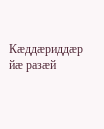Кæддæриддæр йæ разæй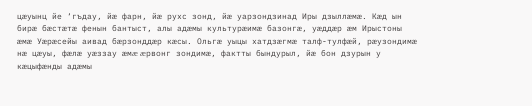цæуынц йе ‘гъдау, йæ фарн, йæ рухс зонд, йæ уарзондзинад Иры дзыллæмæ. Кæд ын бирæ бæстæтæ фенын бантыст, алы адæмы культурæимæ базонгæ, уæддæр æм Ирыстоны æмæ Уæрæсейы аивад бæрзонддæр кæсы. Ольгæ уыцы хатдзæгмæ талф-тулфæй, рæузондимæ нæ цæуы, фæлæ уæззау æмæ æрвонг зондимæ, фактты бындурыл, йæ бон дзурын у кæцыфæнды адæмы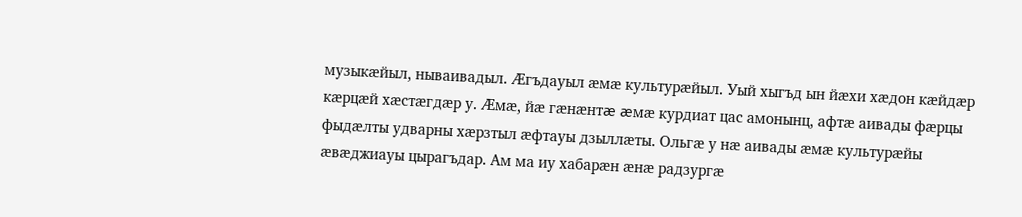музыкæйыл, нываивадыл. Æгъдауыл æмæ культурæйыл. Уый хыгъд ын йæхи хæдон кæйдæр кæрцæй хæстæгдæр у. Æмæ, йæ гæнæнтæ æмæ курдиат цас амонынц, афтæ аивады фæрцы фыдæлты удварны хæрзтыл æфтауы дзыллæты. Ольгæ у нæ аивады æмæ культурæйы æвæджиауы цырагъдар. Ам ма иу хабарæн æнæ радзургæ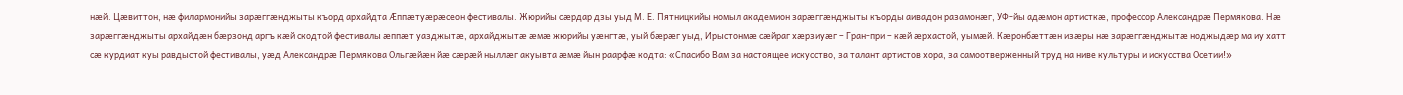нæй. Цæвиттон, нæ филармонийы зарæггæнджыты къорд архайдта Æппæтуæрæсеон фестивалы. Жюрийы сæрдар дзы уыд М. Е. Пятницкийы номыл академион зарæггæнджыты къорды аивадон разамонæг, УФ-йы адæмон артисткæ, профессор Александрæ Пермякова. Нæ зарæггæнджыты архайдæн бæрзонд аргъ кæй скодтой фестивалы æппæт уазджытæ, архайджытæ æмæ жюрийы уæнгтæ, уый бæрæг уыд, Ирыстонмæ сæйраг хæрзиуæг – Гран-при – кæй æрхастой, уымæй. Кæронбæттæн изæры нæ зарæггæнджытæ ноджыдæр ма иу хатт сæ курдиат куы равдыстой фестивалы, уæд Александрæ Пермякова Ольгæйæн йæ сæрæй ныллæг акуывта æмæ йын раарфæ кодта: «Спасибо Вам за настоящее искусство, за талант артистов хора, за самоотверженный труд на ниве культуры и искусства Осетии!»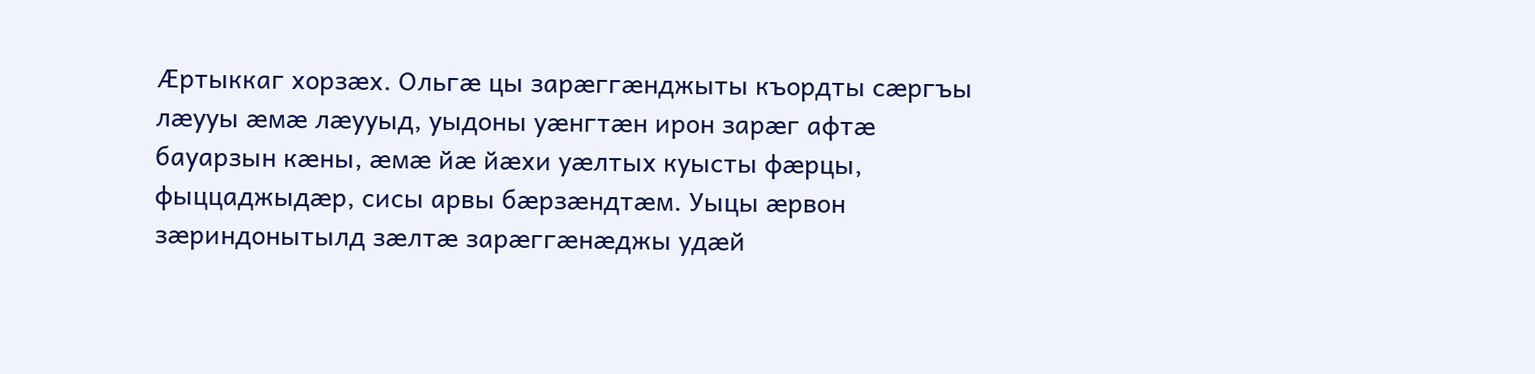Æртыккаг хорзæх. Ольгæ цы зарæггæнджыты къордты сæргъы лæууы æмæ лæууыд, уыдоны уæнгтæн ирон зарæг афтæ бауарзын кæны, æмæ йæ йæхи уæлтых куысты фæрцы, фыццаджыдæр, сисы арвы бæрзæндтæм. Уыцы æрвон зæриндонытылд зæлтæ зарæггæнæджы удæй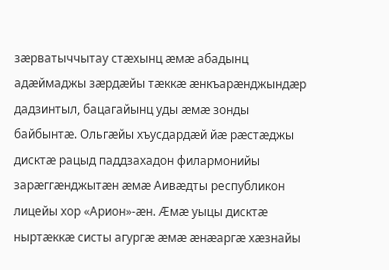зæрватыччытау стæхынц æмæ абадынц адæймаджы зæрдæйы тæккæ æнкъарæнджындæр дадзинтыл, бацагайынц уды æмæ зонды байбынтæ. Ольгæйы хъусдардæй йæ рæстæджы дисктæ рацыд паддзахадон филармонийы зарæггæнджытæн æмæ Аивæдты республикон лицейы хор «Арион»-æн. Æмæ уыцы дисктæ ныртæккæ систы агургæ æмæ æнæаргæ хæзнайы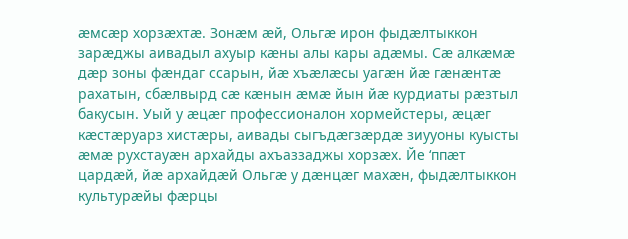æмсæр хорзæхтæ. Зонæм æй, Ольгæ ирон фыдæлтыккон зарæджы аивадыл ахуыр кæны алы кары адæмы. Сæ алкæмæ дæр зоны фæндаг ссарын, йæ хъæлæсы уагæн йæ гæнæнтæ рахатын, сбæлвырд сæ кæнын æмæ йын йæ курдиаты рæзтыл бакусын. Уый у æцæг профессионалон хормейстеры, æцæг кæстæруарз хистæры, аивады сыгъдæгзæрдæ зиууоны куысты æмæ рухстауæн архайды ахъаззаджы хорзæх. Йе ‘ппæт цардæй, йæ архайдæй Ольгæ у дæнцæг махæн, фыдæлтыккон культурæйы фæрцы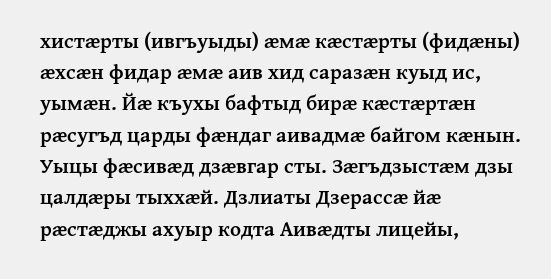хистæрты (ивгъуыды) æмæ кæстæрты (фидæны) æхсæн фидар æмæ аив хид саразæн куыд ис, уымæн. Йæ къухы бафтыд бирæ кæстæртæн рæсугъд царды фæндаг аивадмæ байгом кæнын. Уыцы фæсивæд дзæвгар сты. Зæгъдзыстæм дзы цалдæры тыххæй. Дзлиаты Дзерассæ йæ рæстæджы ахуыр кодта Аивæдты лицейы,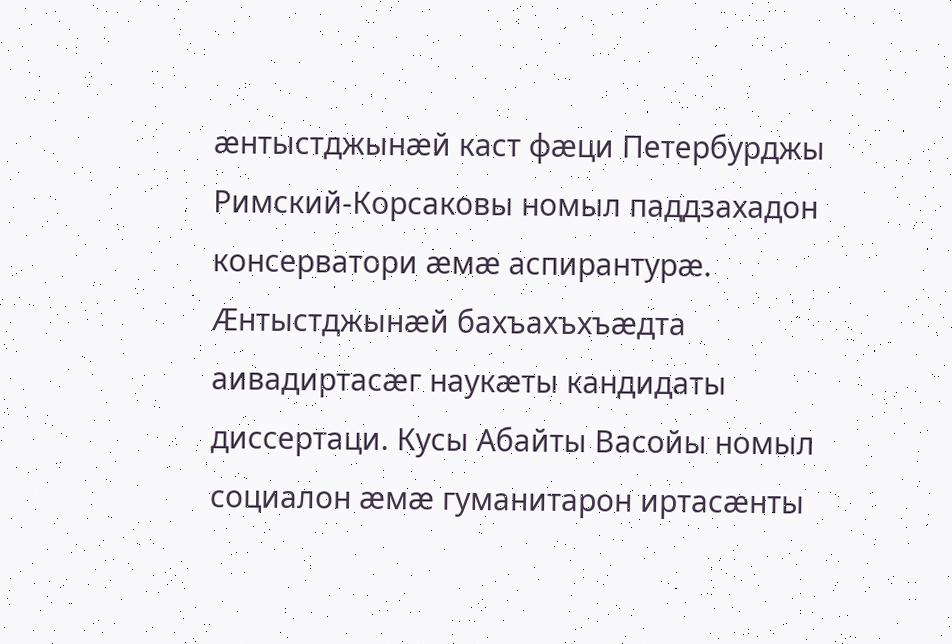æнтыстджынæй каст фæци Петербурджы Римский-Корсаковы номыл паддзахадон консерватори æмæ аспирантурæ. Æнтыстджынæй бахъахъхъæдта аивадиртасæг наукæты кандидаты диссертаци. Кусы Абайты Васойы номыл социалон æмæ гуманитарон иртасæнты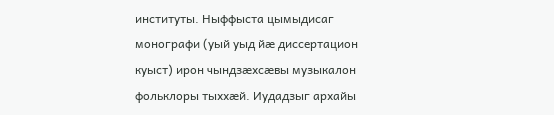институты. Ныффыста цымыдисаг монографи (уый уыд йæ диссертацион куыст) ирон чындзæхсæвы музыкалон фольклоры тыххæй. Иудадзыг архайы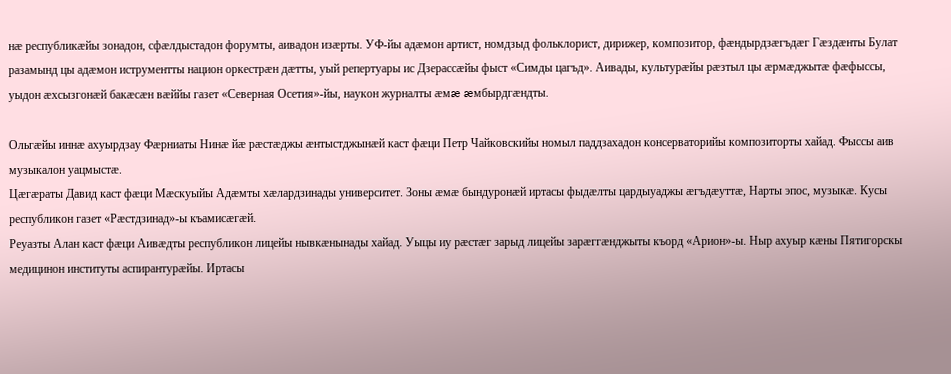нæ республикæйы зонадон, сфæлдыстадон форумты, аивадон изæрты. УФ-йы адæмон артист, номдзыд фольклорист, дирижер, композитор, фæндырдзæгъдæг Гæздæнты Булат разамынд цы адæмон иструментты национ оркестрæн дæтты, уый репертуары ис Дзерассæйы фыст «Симды цагъд». Аивады, культурæйы рæзтыл цы æрмæджытæ фæфыссы, уыдон æхсызгонæй бакæсæн вæййы газет «Северная Осетия»-йы, наукон журналты æмæ æмбырдгæндты.

Ольгæйы иннæ ахуырдзау Фæрниаты Нинæ йæ рæстæджы æнтыстджынæй каст фæци Петр Чайковскийы номыл паддзахадон консерваторийы композиторты хайад. Фыссы аив музыкалон уацмыстæ.
Цæгæраты Давид каст фæци Мæскуыйы Адæмты хæлардзинады университет. Зоны æмæ бындуронæй иртасы фыдæлты цардыуаджы æгъдæуттæ, Нарты эпос, музыкæ. Кусы республикон газет «Рæстдзинад»-ы къамисæгæй.
Реуазты Алан каст фæци Аивæдты республикон лицейы нывкæнынады хайад. Уыцы иу рæстæг зарыд лицейы зарæггæнджыты къорд «Арион»-ы. Ныр ахуыр кæны Пятигорскы медицинон институты аспирантурæйы. Иртасы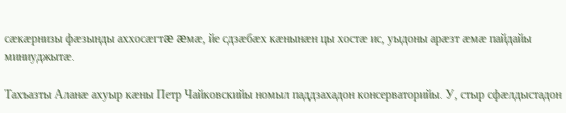сæкæрнизы фæзынды аххосæгтæ æмæ, йе сдзæбæх кæнынæн цы хостæ ис, уыдоны арæзт æмæ пайдайы миниуджытæ.

Тахъазты Аланæ ахуыр кæны Петр Чайковскийы номыл паддзахадон консерваторийы. У, стыр сфæлдыстадон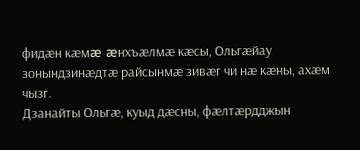фидæн кæмæ æнхъæлмæ кæсы, Ольгæйау зонындзинæдтæ райсынмæ зивæг чи нæ кæны, ахæм чызг.
Дзанайты Ольгæ, куыд дæсны, фæлтæрдджын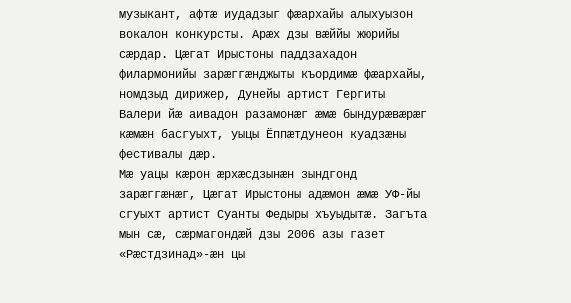музыкант, афтæ иудадзыг фæархайы алыхуызон вокалон конкурсты. Арæх дзы вæййы жюрийы сæрдар. Цæгат Ирыстоны паддзахадон филармонийы зарæггæнджыты къордимæ фæархайы, номдзыд дирижер, Дунейы артист Гергиты Валери йæ аивадон разамонæг æмæ бындурæвæрæг кæмæн басгуыхт, уыцы Ёппæтдунеон куадзæны фестивалы дæр.
Мæ уацы кæрон æрхæсдзынæн зындгонд зарæггæнæг, Цæгат Ирыстоны адæмон æмæ УФ-йы сгуыхт артист Суанты Федыры хъуыдытæ. Загъта мын сæ, сæрмагондæй дзы 2006 азы газет «Рæстдзинад»-æн цы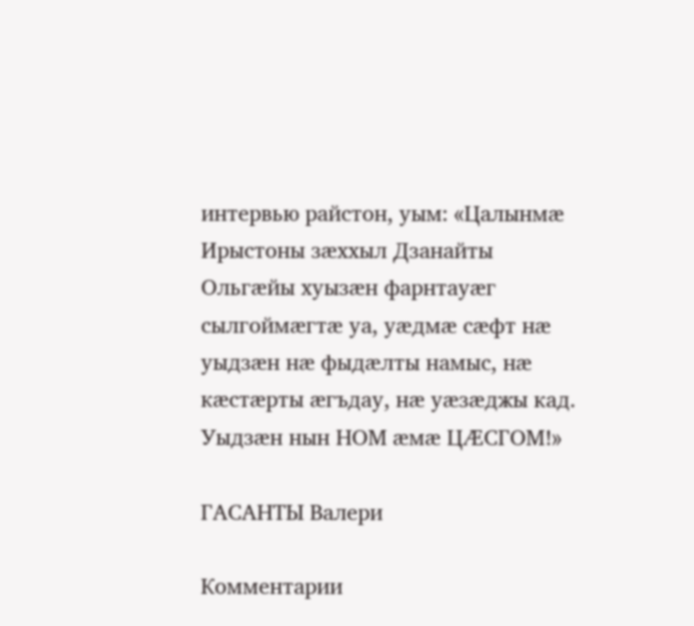интервью райстон, уым: «Цалынмæ Ирыстоны зæххыл Дзанайты Ольгæйы хуызæн фарнтауæг сылгоймæгтæ уа, уæдмæ сæфт нæ уыдзæн нæ фыдæлты намыс, нæ кæстæрты æгъдау, нæ уæзæджы кад. Уыдзæн нын НОМ æмæ ЦÆСГОМ!»

ГАСАНТЫ Валери

Комментарии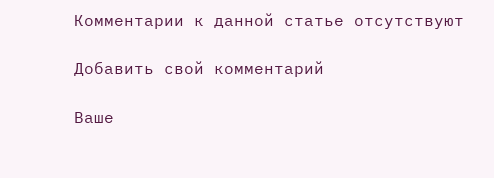Комментарии к данной статье отсутствуют

Добавить свой комментарий

Ваше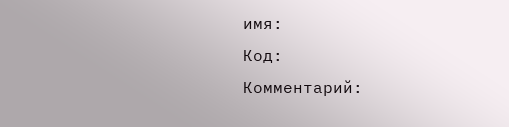имя:
Код:
Комментарий: